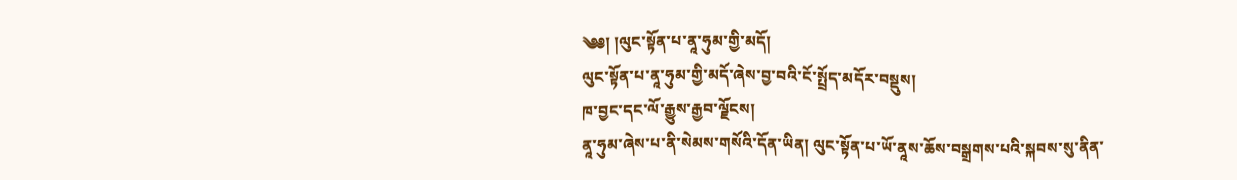༄༅། །ལུང་སྟོན་པ་ནཱ་ཧུམ་གྱི་མདོ།
ལུང་སྟོན་པ་ནཱ་ཧུམ་གྱི་མདོ་ཞེས་བྱ་བའི་ངོ་སྤྲོད་མདོར་བསྡུས།
ཁ་བྱང་དང་ལོ་རྒྱུས་རྒྱབ་ལྗོངས།
ནཱ་ཧུམ་ཞེས་པ་ནི་སེམས་གསོའི་དོན་ཡིན། ལུང་སྟོན་པ་ཡོ་ནཱས་ཆོས་བསྒྲགས་པའི་སྐབས་སུ་ནིན་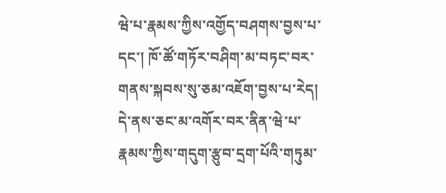ཝེ་པ་རྣམས་ཀྱིས་འགྱོད་བཤགས་བྱས་པ་དང་། ཁོ་ཚོ་གཏོར་བཤིག་མ་བཏང་བར་གནས་སྐབས་སུ་ཅམ་འཇོག་བྱས་པ་རེད། དེ་ནས་ཅང་མ་འགོར་བར་ནིན་ཝེ་པ་རྣམས་ཀྱིས་གདུག་རྩུབ་དྲག་པོའི་གཏུམ་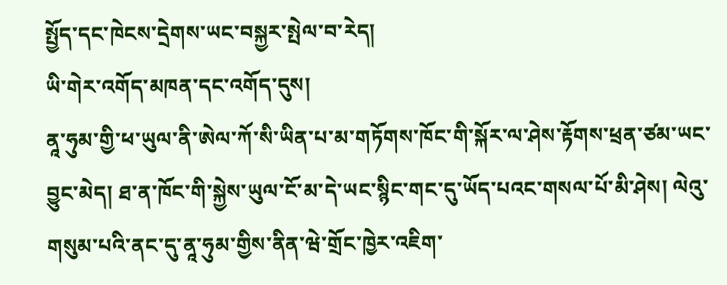སྤྱོད་དང་ཁེངས་དྲེགས་ཡང་བསྐྱར་སྤེལ་བ་རེད།
ཡི་གེར་འགོད་མཁན་དང་འགོད་དུས།
ནཱ་ཧུམ་གྱི་ཕ་ཡུལ་ནི་ཨེལ་ཀོ་སི་ཡིན་པ་མ་གཏོགས་ཁོང་གི་སྐོར་ལ་ཤེས་རྟོགས་ཕྲན་ཙམ་ཡང་བྱུང་མེད། ཐ་ན་ཁོང་གི་སྐྱེས་ཡུལ་ངོ་མ་དེ་ཡང་སྙིང་གང་དུ་ཡོད་པའང་གསལ་པོ་མི་ཤེས། ལེའུ་གསུམ་པའི་ནང་དུ་ནཱ་ཧུམ་གྱིས་ནིན་ཝེ་གྲོང་ཁྱེར་འཇིག་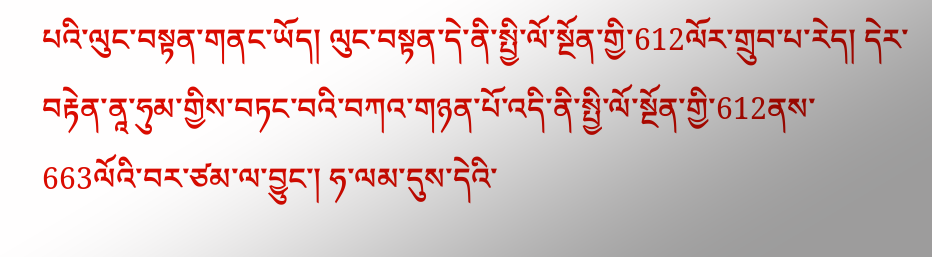པའི་ལུང་བསྟན་གནང་ཡོད། ལུང་བསྟན་དེ་ནི་སྤྱི་ལོ་སྔོན་གྱི་612ལོར་གྲུབ་པ་རེད། དེར་བརྟེན་ནཱ་ཧུམ་གྱིས་བཏང་བའི་བཀའ་གཉན་པོ་འདི་ནི་སྤྱི་ལོ་སྔོན་གྱི་612ནས་663ལོའི་བར་ཙམ་ལ་བྱུང་། ཧ་ལམ་དུས་དེའི་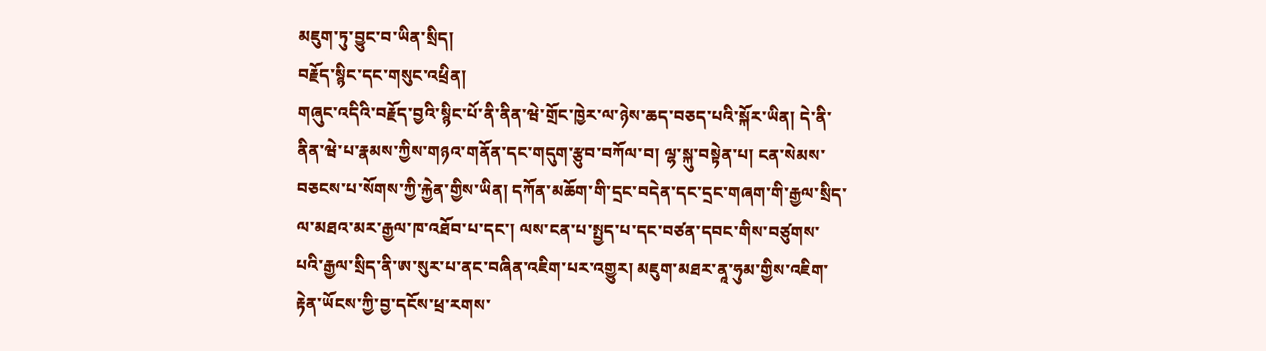མཇུག་ཏུ་བྱུང་བ་ཡིན་སྲིད།
བརྗོད་སྙིང་དང་གསུང་འཕྲིན།
གཞུང་འདིའི་བརྗོད་བྱའི་སྙིང་པོ་ནི་ནིན་ཝེ་གྲོང་ཁྱེར་ལ་ཉེས་ཆད་བཅད་པའི་སྐོར་ཡིན། དེ་ནི་ནིན་ཝེ་པ་རྣམས་ཀྱིས་གཉའ་གནོན་དང་གདུག་རྩུབ་བཀོལ་བ། ལྷ་སྐུ་བསྟེན་པ། ངན་སེམས་བཅངས་པ་སོགས་ཀྱི་རྐྱེན་གྱིས་ཡིན། དཀོན་མཆོག་གི་དྲང་བདེན་དང་དྲང་གཞག་གི་རྒྱལ་སྲིད་ལ་མཐའ་མར་རྒྱལ་ཁ་འཐོབ་པ་དང་། ལས་ངན་པ་སྤྱད་པ་དང་བཙན་དབང་གིས་བཙུགས་པའི་རྒྱལ་སྲིད་ནི་ཨ་སུར་པ་ནང་བཞིན་འཇིག་པར་འགྱུར། མཇུག་མཐར་ནཱ་ཧུམ་གྱིས་འཇིག་རྟེན་ཡོངས་ཀྱི་བྱ་དངོས་ཕྲ་རགས་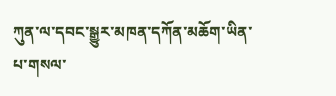ཀུན་ལ་དབང་སྒྱུར་མཁན་དཀོན་མཆོག་ཡིན་པ་གསལ་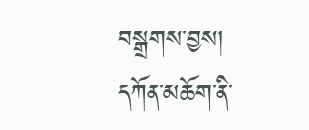བསྒྲགས་བྱས། དཀོན་མཆོག་ནི་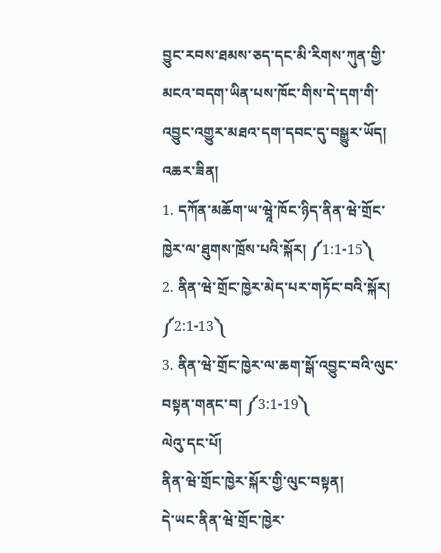བྱུང་རབས་ཐམས་ཅད་དང་མི་རིགས་ཀུན་གྱི་མངའ་བདག་ཡིན་པས་ཁོང་གིས་དེ་དག་གི་འབྱུང་འགྱུར་མཐའ་དག་དབང་དུ་བསྒྱུར་ཡོད།
འཆར་ཟིན།
1. དཀོན་མཆོག་ཡ་ཝཱེ་ཁོང་ཉིད་ནིན་ཝེ་གྲོང་ཁྱེར་ལ་ཐུགས་ཁྲོས་པའི་སྐོར། ༼1:1-15༽
2. ནིན་ཝེ་གྲོང་ཁྱེར་མེད་པར་གཏོང་བའི་སྐོར། ༼2:1-13༽
3. ནིན་ཝེ་གྲོང་ཁྱེར་ལ་ཆག་སྒོ་འབྱུང་བའི་ལུང་བསྟན་གནང་བ། ༼3:1-19༽
ལེའུ་དང་པོ།
ནིན་ཝེ་གྲོང་ཁྱེར་སྐོར་གྱི་ལུང་བསྟན།
དེ་ཡང་ནིན་ཝེ་གྲོང་ཁྱེར་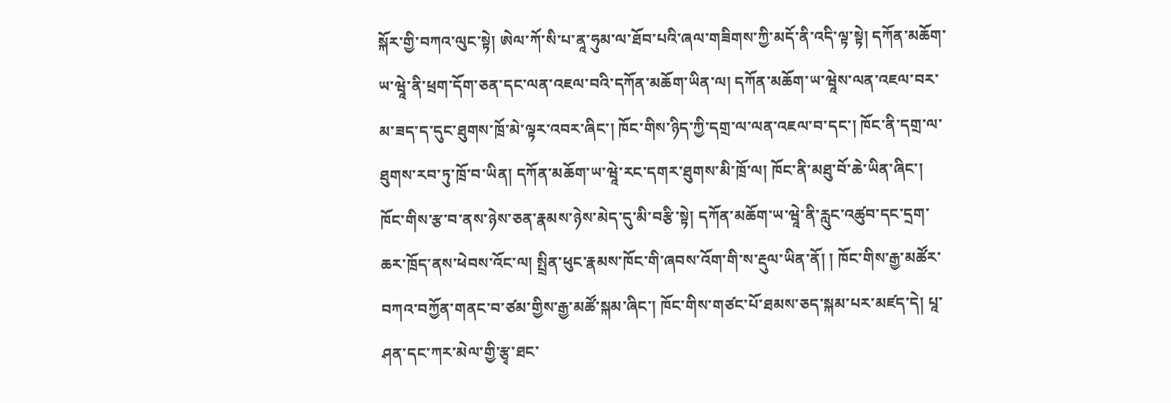སྐོར་གྱི་བཀའ་ལུང་སྟེ། ཨེལ་ཀོ་སི་པ་ནཱ་ཧུམ་ལ་ཐོབ་པའི་ཞལ་གཟིགས་ཀྱི་མདོ་ནི་འདི་ལྟ་སྟེ། དཀོན་མཆོག་ཡ་ཝཱེ་ནི་ཕྲག་དོག་ཅན་དང་ལན་འཇལ་བའི་དཀོན་མཆོག་ཡིན་ལ། དཀོན་མཆོག་ཡ་ཝཱེས་ལན་འཇལ་བར་མ་ཟད་ད་དུང་ཐུགས་ཁྲོ་མེ་ལྟར་འབར་ཞིང་། ཁོང་གིས་ཉིད་ཀྱི་དགྲ་ལ་ལན་འཇལ་བ་དང་། ཁོང་ནི་དགྲ་ལ་ཐུགས་རབ་ཏུ་ཁྲོ་བ་ཡིན། དཀོན་མཆོག་ཡ་ཝཱེ་རང་དགར་ཐུགས་མི་ཁྲོ་ལ། ཁོང་ནི་མཐུ་བོ་ཆེ་ཡིན་ཞིང་། ཁོང་གིས་རྩ་བ་ནས་ཉེས་ཅན་རྣམས་ཉེས་མེད་དུ་མི་བརྩི་སྟེ། དཀོན་མཆོག་ཡ་ཝཱེ་ནི་རླུང་འཚུབ་དང་དྲག་ཆར་ཁྲོད་ནས་ཕེབས་འོང་ལ། སྤྲིན་ཕུང་རྣམས་ཁོང་གི་ཞབས་འོག་གི་ས་རྡུལ་ཡིན་ནོ། ། ཁོང་གིས་རྒྱ་མཚོར་བཀའ་བཀྱོན་གནང་བ་ཙམ་གྱིས་རྒྱ་མཚོ་སྐམ་ཞིང་། ཁོང་གིས་གཙང་པོ་ཐམས་ཅད་སྐམ་པར་མཛད་དེ། པཱ་ཤན་དང་ཀར་མེལ་གྱི་རྩྭ་ཐང་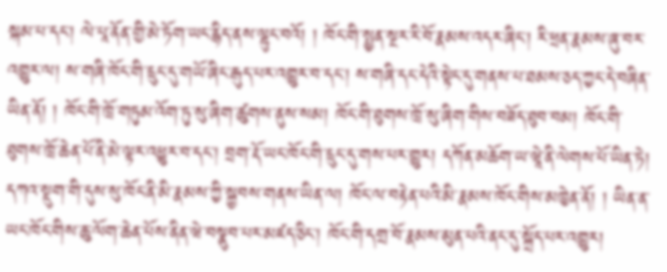སྐམ་པ་དང་། ལེ་པཱ་ནོན་གྱི་མེ་ཏོག་ཡང་རྙིད་ནས་ལྷུང་བའོ། ། ཁོང་གི་སྤྱན་སྔར་རི་བོ་རྣམས་འདར་ཞིང་། རི་ཕྲན་རྣམས་ཞུ་བར་འགྱུར་ལ། ས་གཞི་ཁོང་གི་དྲུང་དུ་གཡོ་ཞིང་རྒུད་པར་འགྱུར་བ་དང་། ས་གཞི་དང་དེའི་སྟེང་དུ་གནས་པ་ཐམས་ཅད་ཀྱང་དེ་བཞིན་ཡིན་ནོ། ། ཁོང་གི་ཁྲོ་གཏུམ་འོག་ཏུ་སུ་ཞིག་ཚུགས་ནུས་སམ། ཁོང་གི་ཐུགས་ཁྲོ་སུ་ཞིག་གིས་བཟོད་ཐུབ་བམ། ཁོང་གི་ཐུགས་ཁྲོ་ཆེན་པོ་ནི་མེ་ལྟར་འཕྱུར་བ་དང་། བྲག་རྡོ་ཡང་ཁོང་གི་དྲུང་དུ་གས་པར་གྱུར། དཀོན་མཆོག་ཡ་ཝཱེ་ནི་ལེགས་པོ་ཡིན་ཏེ། དཀའ་སྡུག་གི་དུས་སུ་ཁོང་ནི་མི་རྣམས་ཀྱི་སྐྱབས་གནས་ཡིན་ལ། ཁོང་ལ་བརྟེན་པའི་མི་རྣམས་ཁོང་གིས་མཁྱེན་ནོ། ། ཡིན་ན་ཡང་ཁོང་གིས་ཆུ་ལོག་ཆེན་པོས་ནིན་ཝེ་བསྣུབ་པར་མཛད་ཅིང་། ཁོང་གི་དགྲ་བོ་རྣམས་མུན་པའི་ནང་དུ་སྐྲོད་པར་འགྱུར།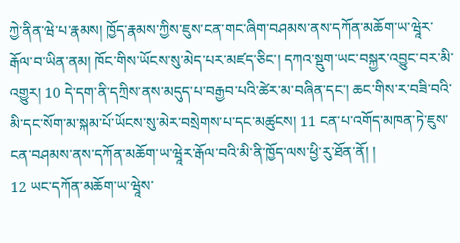ཀྱེ་ནིན་ཝེ་པ་རྣམས། ཁྱོད་རྣམས་ཀྱིས་ཇུས་ངན་གང་ཞིག་བཤམས་ནས་དཀོན་མཆོག་ཡ་ཝཱེར་རྒོལ་བ་ཡིན་ནམ། ཁོང་གིས་ཡོངས་སུ་མེད་པར་མཛད་ཅིང་། དཀའ་སྡུག་ཡང་བསྐྱར་འབྱུང་བར་མི་འགྱུར། 10 དེ་དག་ནི་དཀྲིས་ནས་མདུད་པ་བརྒྱབ་པའི་ཚེར་མ་བཞིན་དང་། ཆང་གིས་ར་བཟི་བའི་མི་དང་སོག་མ་སྐམ་པོ་ཡོངས་སུ་མེར་བསྲེགས་པ་དང་མཚུངས། 11 ངན་པ་འགོད་མཁན་ཏེ་ཇུས་ངན་བཤམས་ནས་དཀོན་མཆོག་ཡ་ཝཱེར་རྒོལ་བའི་མི་ནི་ཁྱོད་ལས་ཕྱི་རུ་ཐོན་ནོ། །
12 ཡང་དཀོན་མཆོག་ཡ་ཝཱེས་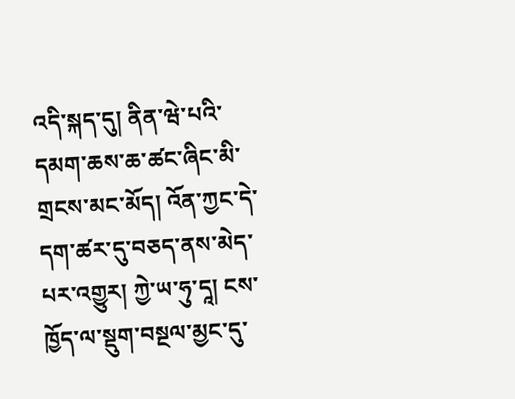འདི་སྐད་དུ། ནིན་ཝེ་པའི་དམག་ཆས་ཆ་ཚང་ཞིང་མི་གྲངས་མང་མོད། འོན་ཀྱང་དེ་དག་ཚར་དུ་བཅད་ནས་མེད་པར་འགྱུར། ཀྱེ་ཡ་ཧུ་དཱ། ངས་ཁྱོད་ལ་སྡུག་བསྔལ་མྱང་དུ་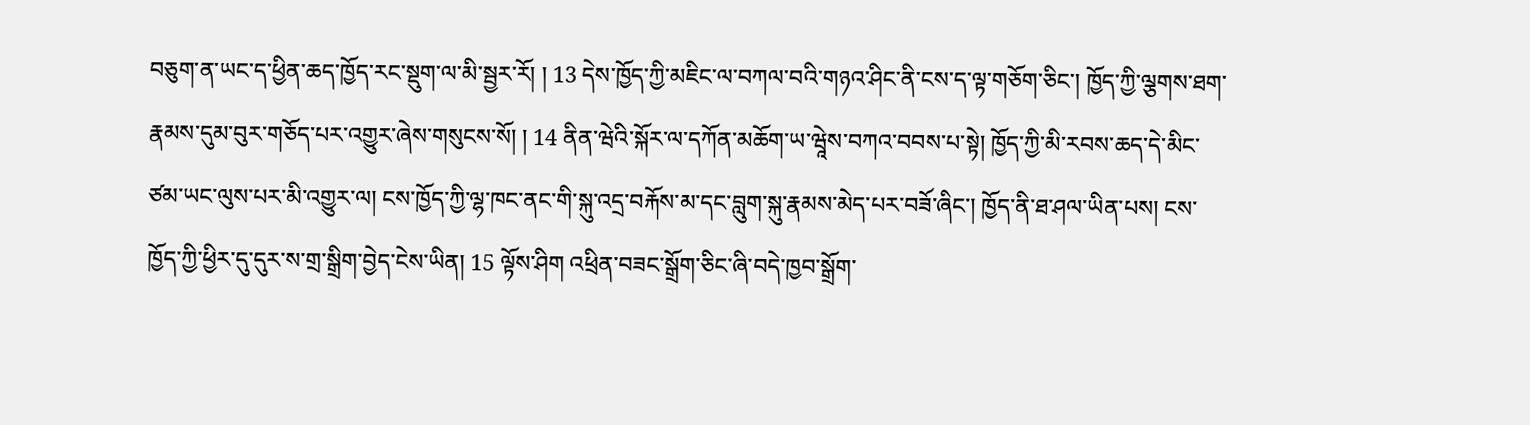བཅུག་ན་ཡང་ད་ཕྱིན་ཆད་ཁྱོད་རང་སྡུག་ལ་མི་སྦྱར་རོ། ། 13 དེས་ཁྱོད་ཀྱི་མཇིང་ལ་བཀལ་བའི་གཉའ་ཤིང་ནི་ངས་ད་ལྟ་གཅོག་ཅིང་། ཁྱོད་ཀྱི་ལྕགས་ཐག་རྣམས་དུམ་བུར་གཅོད་པར་འགྱུར་ཞེས་གསུངས་སོ། ། 14 ནིན་ཝེའི་སྐོར་ལ་དཀོན་མཆོག་ཡ་ཝཱེས་བཀའ་བབས་པ་སྟེ། ཁྱོད་ཀྱི་མི་རབས་ཆད་དེ་མིང་ཙམ་ཡང་ལུས་པར་མི་འགྱུར་ལ། ངས་ཁྱོད་ཀྱི་ལྷ་ཁང་ནང་གི་སྐུ་འདྲ་བརྐོས་མ་དང་བླུག་སྐུ་རྣམས་མེད་པར་བཟོ་ཞིང་། ཁྱོད་ནི་ཐ་ཤལ་ཡིན་པས། ངས་ཁྱོད་ཀྱི་ཕྱིར་དུ་དུར་ས་གྲ་སྒྲིག་བྱེད་ངེས་ཡིན། 15 ལྟོས་ཤིག འཕྲིན་བཟང་སྒྲོག་ཅིང་ཞི་བདེ་ཁྱབ་སྒྲོག་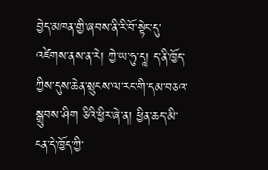བྱེད་མཁན་གྱི་ཞབས་ནི་རི་བོ་སྟེང་དུ་འཛེགས་ནས་ན་རེ། ཀྱེ་ཡ་ཧུ་དཱ། ད་ནི་ཁྱོད་ཀྱིས་དུས་ཆེན་སྲུངས་ལ་རང་གི་དམ་བཅའ་སྒྲུབས་ཤིག ཅིའི་ཕྱིར་ཞེ་ན། ཕྱིན་ཆད་མི་ངན་དེ་ཁྱོད་ཀྱི་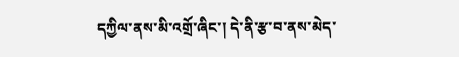དཀྱིལ་ནས་མི་འགྲོ་ཞིང་། དེ་ནི་རྩ་བ་ནས་མེད་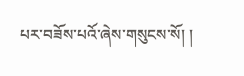པར་བཟོས་པའོ་ཞེས་གསུངས་སོ། །